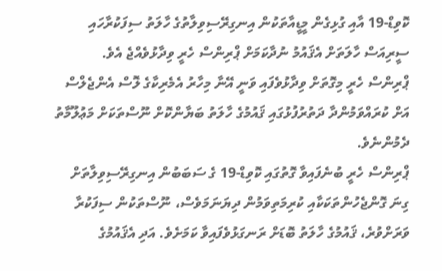ކޮވިޑް-19 އާއި ގުޅިގެން މީޑީއާތަކުން އިނގިރޭސިވިލާތުގެ ހާލަތު ސިފަކުރާހައި ސީރިއަސް ހާލަތަށް އެޤައުމު ނުދާކަމަށް ޕްރިންސް ހެރީ ވިދާޅުވެއްޖެ އެވެ.
ޕްރިންސް ހެރީ މިގޮތަށް ވިދާޅުވެފައި ވަނީ އޭނާ މިހާރު އެމެރިކާގެ ލޮސް އެންޖެލްސް އަށް ކުރައްވަމުންދާ ދަތުރުފުޅުގައި ޤައުމުގެ ހާލަތު ބަޔާންކޮށް ނޫސްތަކަށް މަޢުލޫމާތު ދެމުންނެވެ.
ޕްރިންސް ހެރީ ބުނެފައިވާ ގޮތުގައި ކޮވިޑް-19 ގެ ސަބަބުން އިނގިރޭސިވިލާތަށް ގިނަ ގޮންޖެހުންތަކަކާއި ކުރިމަތިވަމުން ދިޔަނަމަވެސް، ނޫސްތަކުން ސިފަކުރާ ވަރަށްވުރެ، ޤައުމުގެ ހާލަތު ބޮޑަށް ރަނގަޅުވެފައިވާ ކަމަށެވެ. އަދި އެޤައުމުގެ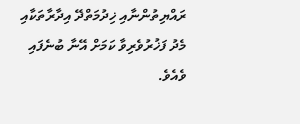ރައްޔިތުންނާއި ޚިދުމަތްދޭ އިދާރާތަކާއި މެދު ފަޚުރުވެރިވާ ކަމަށް އޭނާ ބުނެފައި ވެއެވެ.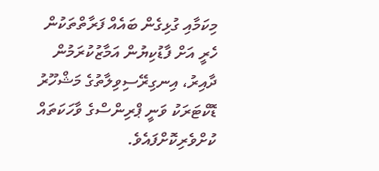މިކަމާއި ގުޅިގެން ބައެއް ފަރާތްތަކުން ހެރީ އަށް ފާޑުކިޔުން އަމާޒުކުރަމުން ދާއިރު، އިނގިރޭސިވިލާތުގެ މަޝްހޫރު ޑޮކްޓަރަކު ވަނީ ޕްރިންސްގެ ވާހަކަތައް ކުށްވެރިކޮށްފައެވެ.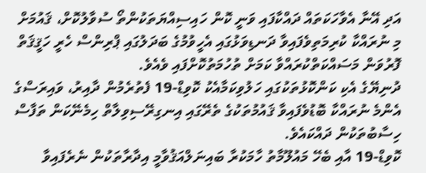އަދި އޭނާ އެވާހަކަތައް ދައްކާފައި ވަނީ ކޮން ހައިސިއްޔަތަކުންތޯ ސުވާލުކޮށް، ޤައުމަށް މި ނުރައްކާ ކުރިމަތިވެފައިވާ ދަނޑިވަޅުގައި އެހީވުމުގެ ބަދަލުގައި ޕްރިންސް ހެރީ ހަޤީޤަތް ފޮރުވަން މަސައްކަތްކުރައްވާ ކަމަށް ތުހުމަތުކޮށްފައި ވެއެވެ.
ދުނިޔޭގެ އެކި ކަންކޮޅުތަކުގައި ހަލުވިކަމާއެކު ކޮވިޑް-19 ފެތުރެމުން ދާއިރު، ވައިރަސްގެ އެންމެ ނުރައްކާ ބޮޑުވެފައިވާ ޤައުމުތަކުގެ ތެރޭގައި އިނގިރޭސިވިލާތް ހިމެނޭކަން ތަފާސް ހިސާބުތަކުން ދައްކައެވެ.
ކޮވިޑް-19 އާއި ބެހޭ މައުލޫމާތު ހާމަކުރާ ބައިނަލްއަޤުވާމީ އިދާރާތަކުން ނެރެފައިވާ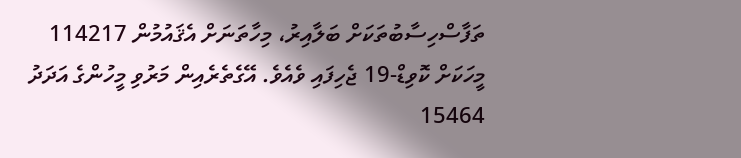ތަފާސްހިސާބުތަކަށް ބަލާއިރު، މިހާތަނަށް އެޤައުމުން 114217 މީހަކަށް ކޮވިޑް-19 ޖެހިފައި ވެއެވެ. އޭގެތެރެއިން މަރުވި މީހުންގެ އަދަދު 15464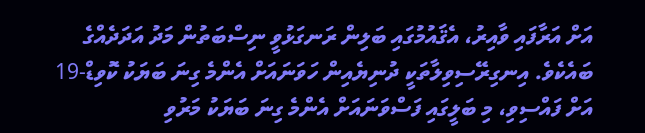އަށް އަރާފައި ވާއިރު، އެޤައުމުގައި ބަލިން ރަނގަޅުވީ ނިސްބަތުން މަދު އަދަދެއްގެ ބައެކެވެ. އިނގިރޭސިވިލާތަކީ ދުނިޔެއިން ހަވަނައަށް އެންމެ ގިނަ ބަޔަކު ކޮވިޑް-19 އަށް ފައްސިވި، މި ބަލީގައި ފަސްވަނައަށް އެންމެ ގިނަ ބަޔަކު މަރުވި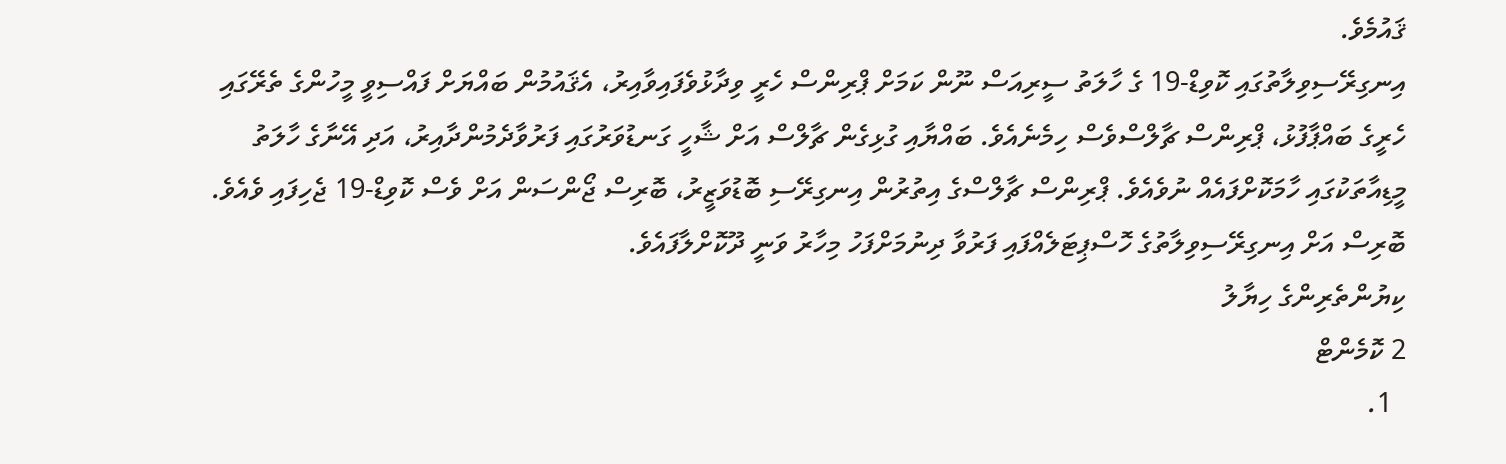ޤައުމެވެ.
އިނގިރޭސިވިލާތުގައި ކޮވިޑް-19 ގެ ހާލަތު ސީރިއަސް ނޫން ކަމަށް ޕްރިންސް ހެރީ ވިދާޅުވެފައިވާއިރު، އެޤައުމުން ބައްޔަށް ފައްސިވީ މީހުންގެ ތެރޭގައި ހެރީގެ ބައްޕާފުޅު، ޕްރިންސް ޗާލްސްވެސް ހިމެނެއެވެ. ބައްޔާއި ގުޅިގެން ޗާލްސް އަށް ޝާހީ ގަނޑުވަރުގައި ފަރުވާދެމުންދާއިރު، އަދި އޭނާގެ ހާލަތު މީޑިއާތަކުގައި ހާމަކޮށްފައެއް ނުވެއެވެ. ޕްރިންސް ޗާލްސްގެ އިތުރުން އިނގިރޭސި ބޮޑުވަޒީރު، ބޮރިސް ޖޯންސަން އަށް ވެސް ކޮވިޑް-19 ޖެހިފައި ވެއެވެ. ބޮރިސް އަށް އިނގިރޭސިވިލާތުގެ ހޮސްޕިޓަލެއްފައި ފަރުވާ ދިނުމަށްފަހު މިހާރު ވަނީ ދޫކޮށްލާފައެވެ.
ކިޔުންތެރިންގެ ހިޔާލު
2 ކޮމެންޓް
  1.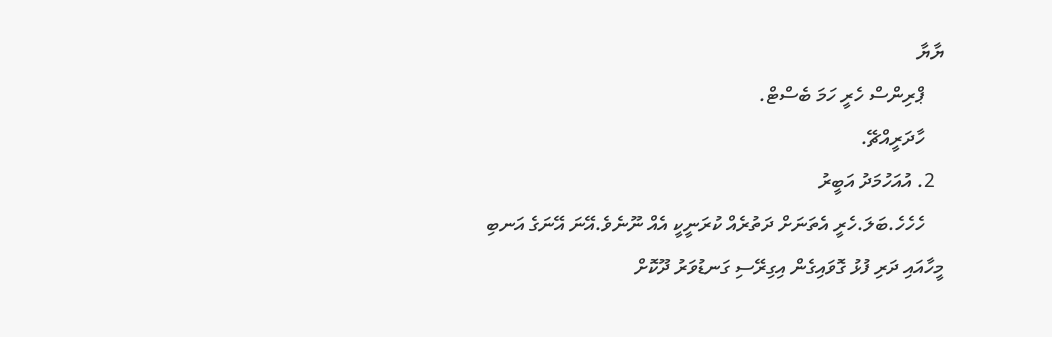ޔާޔާ
    ޕްރިންސް ހެރީ ހަމަ ބެސްޓް.
    ހާދަރީއްޗޭ.
  2. އުއަހުމަދު އަބީރު
    ހެހެހެ.ބަލަ.ހެރީ އެތަނަށް ދަތުރެއް ކުރަނީކީ އެއް ނޫނެވެ.އޭނަ އޭނަގެ އަނބި މީހާއައި ދަރި ފުޅު ގޮވައިގެން އިގިރޭސި ގަނޑުވަރު ދޫކޮށް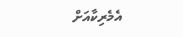އެމެރިކާއަށް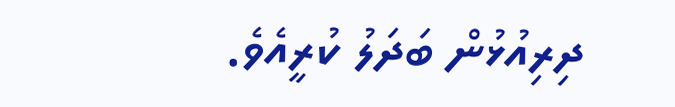ދިރިއުޅުން ބަދަލު ކުރީއެވެ.